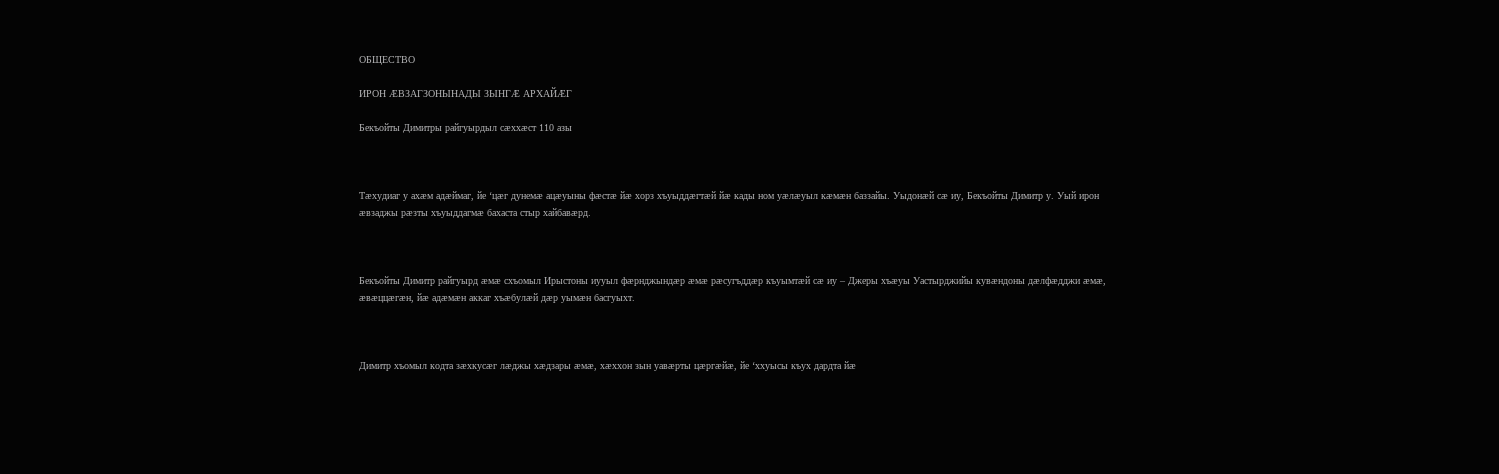ОБЩЕСТВО

ИРОН ÆВЗАГЗОНЫНАДЫ ЗЫНГÆ АРХАЙÆГ

Бекъойты Димитры райгуырдыл сæххæст 110 азы



Тæхудиаг у ахæм адæймаг, йе ‘цæг дунемæ ацæуыны фæстæ йæ хорз хъуыддæгтæй йæ кады ном уæлæуыл кæмæн баззайы. Уыдонæй сæ иу, Бекъойты Димитр у. Уый ирон æвзаджы рæзты хъуыддагмæ бахаста стыр хайбавæрд.



Бекъойты Димитр райгуырд æмæ схъомыл Ирыстоны иууыл фæрнджындæр æмæ рæсугъддæр къуымтæй сæ иу – Джеры хъæуы Уастырджийы кувæндоны дæлфæдджи æмæ, æвæццæгæн, йæ адæмæн аккаг хъæбулæй дæр уымæн басгуыхт.



Димитр хъомыл кодта зæхкусæг лæджы хæдзары æмæ, хæххон зын уавæрты цæргæйæ, йе ‘ххуысы къух дардта йæ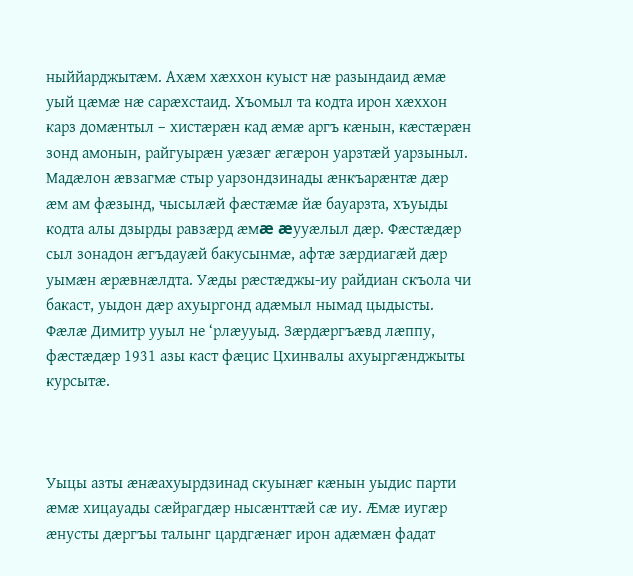ныййарджытæм. Ахæм хæххон куыст нæ разындаид æмæ уый цæмæ нæ сарæхстаид. Хъомыл та кодта ирон хæххон карз домæнтыл – хистæрæн кад æмæ аргъ кæнын, кæстæрæн зонд амонын, райгуырæн уæзæг æгæрон уарзтæй уарзыныл. Мадæлон æвзагмæ стыр уарзондзинады æнкъарæнтæ дæр æм ам фæзынд, чысылæй фæстæмæ йæ бауарзта, хъуыды кодта алы дзырды равзæрд æмæ æууæлыл дæр. Фæстæдæр сыл зонадон æгъдауæй бакусынмæ, афтæ зæрдиагæй дæр уымæн æрæвнæлдта. Уæды рæстæджы-иу райдиан скъола чи бакаст, уыдон дæр ахуыргонд адæмыл нымад цыдысты. Фæлæ Димитр ууыл не ‘рлæууыд. Зæрдæргъæвд лæппу, фæстæдæр 1931 азы каст фæцис Цхинвалы ахуыргæнджыты курсытæ.



Уыцы азты æнæахуырдзинад скуынæг кæнын уыдис парти æмæ хицауады сæйрагдæр нысæнттæй сæ иу. Æмæ иугæр æнусты дæргъы талынг цардгæнæг ирон адæмæн фадат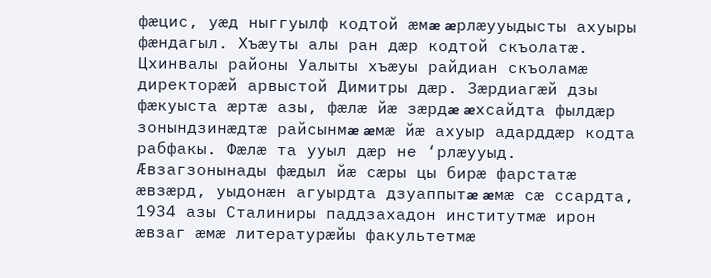фæцис, уæд ныггуылф кодтой æмæ æрлæууыдысты ахуыры фæндагыл. Хъæуты алы ран дæр кодтой скъолатæ. Цхинвалы районы Уалыты хъæуы райдиан скъоламæ директорæй арвыстой Димитры дæр. Зæрдиагæй дзы фæкуыста æртæ азы, фæлæ йæ зæрдæ æхсайдта фылдæр зонындзинæдтæ райсынмæ æмæ йæ ахуыр адарддæр кодта рабфакы. Фæлæ та ууыл дæр не ‘рлæууыд. Æвзагзонынады фæдыл йæ сæры цы бирæ фарстатæ æвзæрд, уыдонæн агуырдта дзуаппытæ æмæ сæ ссардта, 1934 азы Сталиниры паддзахадон институтмæ ирон æвзаг æмæ литературæйы факультетмæ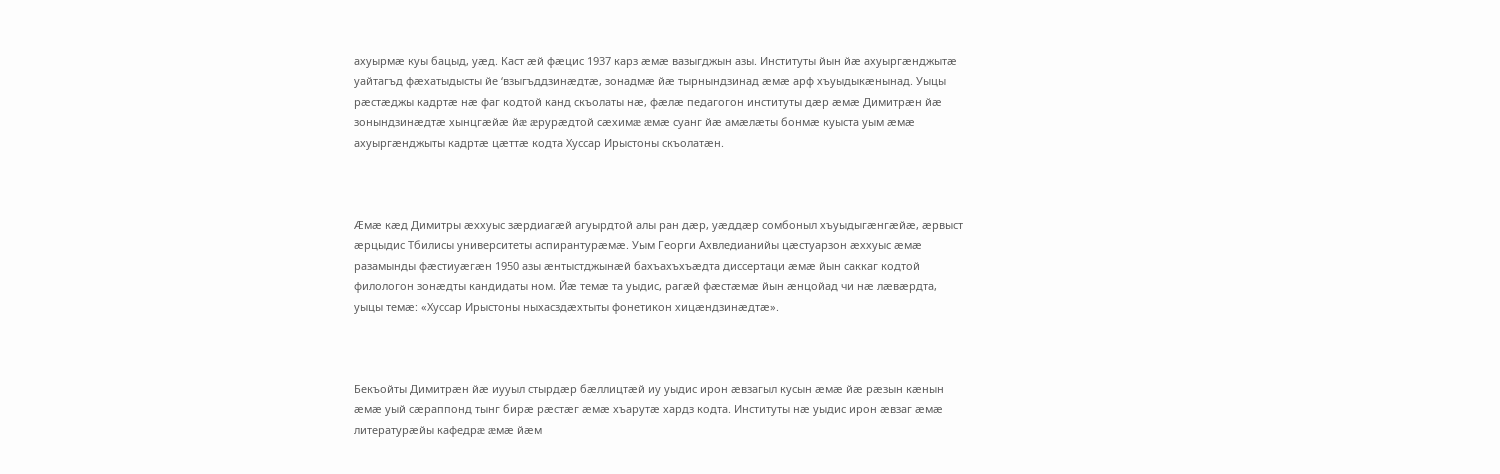ахуырмæ куы бацыд, уæд. Каст æй фæцис 1937 карз æмæ вазыгджын азы. Институты йын йæ ахуыргæнджытæ уайтагъд фæхатыдысты йе ‘взыгъддзинæдтæ, зонадмæ йæ тырнындзинад æмæ арф хъуыдыкæнынад. Уыцы рæстæджы кадртæ нæ фаг кодтой канд скъолаты нæ, фæлæ педагогон институты дæр æмæ Димитрæн йæ зонындзинæдтæ хынцгæйæ йæ æрурæдтой сæхимæ æмæ суанг йæ амæлæты бонмæ куыста уым æмæ ахуыргæнджыты кадртæ цæттæ кодта Хуссар Ирыстоны скъолатæн.



Æмæ кæд Димитры æххуыс зæрдиагæй агуырдтой алы ран дæр, уæддæр сомбоныл хъуыдыгæнгæйæ, æрвыст æрцыдис Тбилисы университеты аспирантурæмæ. Уым Георги Ахвледианийы цæстуарзон æххуыс æмæ разамынды фæстиуæгæн 1950 азы æнтыстджынæй бахъахъхъæдта диссертаци æмæ йын саккаг кодтой филологон зонæдты кандидаты ном. Йæ темæ та уыдис, рагæй фæстæмæ йын æнцойад чи нæ лæвæрдта, уыцы темæ: «Хуссар Ирыстоны ныхасздæхтыты фонетикон хицæндзинæдтæ».



Бекъойты Димитрæн йæ иууыл стырдæр бæллицтæй иу уыдис ирон æвзагыл кусын æмæ йæ рæзын кæнын æмæ уый сæраппонд тынг бирæ рæстæг æмæ хъарутæ хардз кодта. Институты нæ уыдис ирон æвзаг æмæ литературæйы кафедрæ æмæ йæм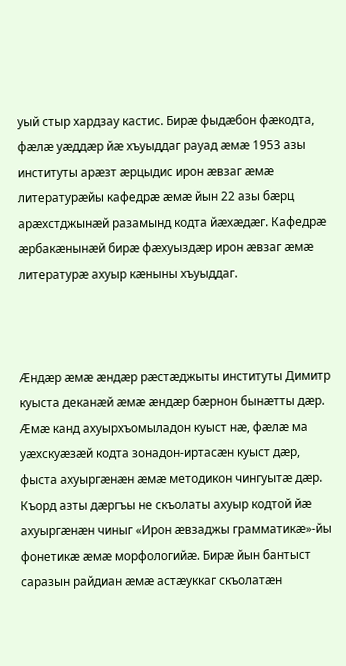уый стыр хардзау кастис. Бирæ фыдæбон фæкодта, фæлæ уæддæр йæ хъуыддаг рауад æмæ 1953 азы институты арæзт æрцыдис ирон æвзаг æмæ литературæйы кафедрæ æмæ йын 22 азы бæрц арæхстджынæй разамынд кодта йæхæдæг. Кафедрæ æрбакæнынæй бирæ фæхуыздæр ирон æвзаг æмæ литературæ ахуыр кæныны хъуыддаг.



Æндæр æмæ æндæр рæстæджыты институты Димитр куыста деканæй æмæ æндæр бæрнон бынæтты дæр. Æмæ канд ахуырхъомыладон куыст нæ, фæлæ ма уæхскуæзæй кодта зонадон-иртасæн куыст дæр, фыста ахуыргæнæн æмæ методикон чингуытæ дæр. Къорд азты дæргъы не скъолаты ахуыр кодтой йæ ахуыргæнæн чиныг «Ирон æвзаджы грамматикæ»-йы фонетикæ æмæ морфологийæ. Бирæ йын бантыст саразын райдиан æмæ астæуккаг скъолатæн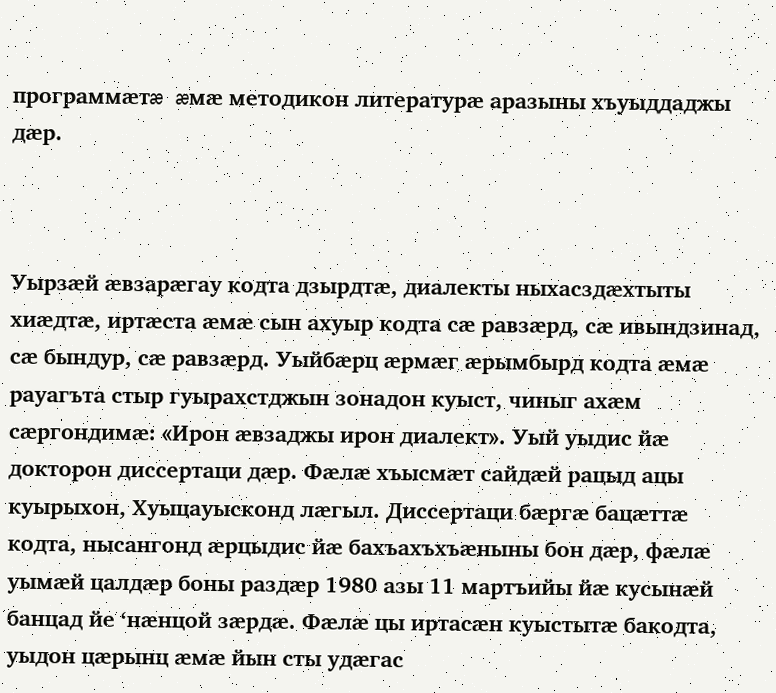программæтæ æмæ методикон литературæ аразыны хъуыддаджы дæр.



Уырзæй æвзарæгау кодта дзырдтæ, диалекты ныхасздæхтыты хиæдтæ, иртæста æмæ сын ахуыр кодта сæ равзæрд, сæ ивындзинад, сæ бындур, сæ равзæрд. Уыйбæрц æрмæг æрымбырд кодта æмæ рауагъта стыр гуырахстджын зонадон куыст, чиныг ахæм сæргондимæ: «Ирон æвзаджы ирон диалект». Уый уыдис йæ докторон диссертаци дæр. Фæлæ хъысмæт сайдæй рацыд ацы куырыхон, Хуыцауысконд лæгыл. Диссертаци бæргæ бацæттæ кодта, нысангонд æрцыдис йæ бахъахъхъæныны бон дæр, фæлæ уымæй цалдæр боны раздæр 1980 азы 11 мартъийы йæ кусынæй банцад йе ‘нæнцой зæрдæ. Фæлæ цы иртасæн куыстытæ бакодта, уыдон цæрынц æмæ йын сты удæгас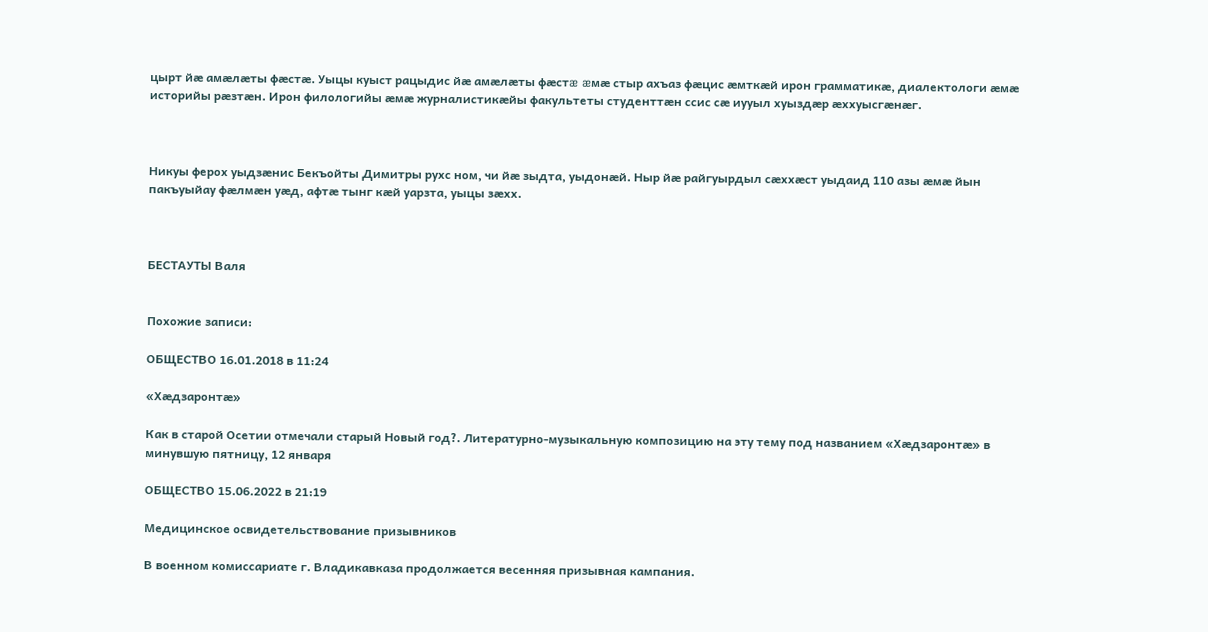цырт йæ амæлæты фæстæ. Уыцы куыст рацыдис йæ амæлæты фæстæ æмæ стыр ахъаз фæцис æмткæй ирон грамматикæ, диалектологи æмæ историйы рæзтæн. Ирон филологийы æмæ журналистикæйы факультеты студенттæн ссис сæ иууыл хуыздæр æххуысгæнæг.



Никуы ферох уыдзæнис Бекъойты Димитры рухс ном, чи йæ зыдта, уыдонæй. Ныр йæ райгуырдыл сæххæст уыдаид 110 азы æмæ йын пакъуыйау фæлмæн уæд, афтæ тынг кæй уарзта, уыцы зæхх.



БЕСТАУТЫ Валя


Похожие записи:

ОБЩЕСТВО 16.01.2018 в 11:24

«Хæдзаронтæ»

Как в старой Осетии отмечали старый Новый год?. Литературно-музыкальную композицию на эту тему под названием «Хæдзаронтæ» в минувшую пятницу, 12 января

ОБЩЕСТВО 15.06.2022 в 21:19

Медицинское освидетельствование призывников

В военном комиссариате г. Владикавказа продолжается весенняя призывная кампания.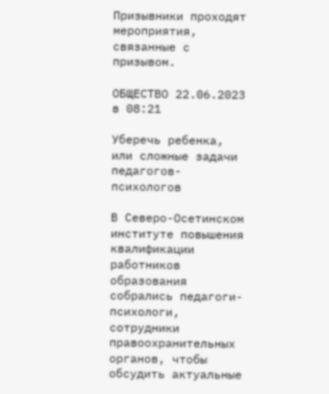Призывники проходят мероприятия, связанные с призывом.

ОБЩЕСТВО 22.06.2023 в 08:21

Уберечь ребенка, или сложные задачи педагогов-психологов

В Северо-Осетинском институте повышения квалификации работников образования собрались педагоги-психологи, сотрудники правоохранительных органов, чтобы обсудить актуальные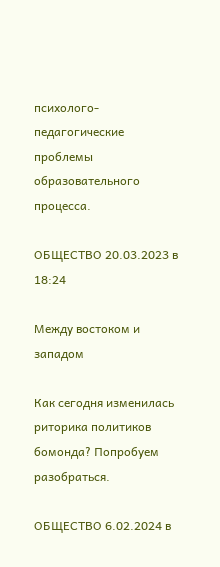психолого-педагогические проблемы образовательного процесса.

ОБЩЕСТВО 20.03.2023 в 18:24

Между востоком и западом

Как сегодня изменилась риторика политиков бомонда? Попробуем разобраться.

ОБЩЕСТВО 6.02.2024 в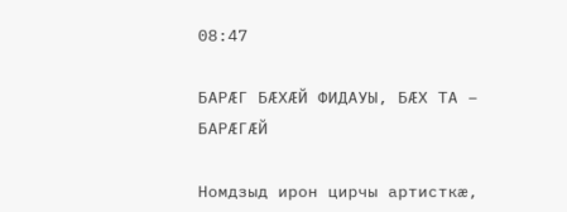08:47

БАРÆГ БÆХÆЙ ФИДАУЫ, БÆХ ТА – БАРÆГÆЙ

Номдзыд ирон цирчы артисткæ,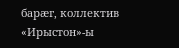барæг, коллектив «Ирыстон»-ы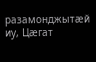разамонджытæй иу, Цæгат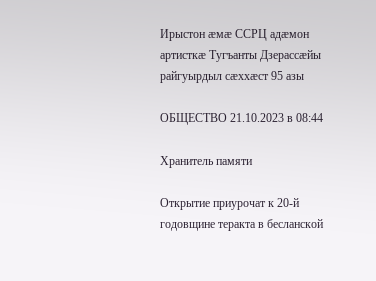Ирыстон æмæ ССРЦ адæмон артисткæ Тугъанты Дзерассæйы райгуырдыл сæххæст 95 азы

ОБЩЕСТВО 21.10.2023 в 08:44

Хранитель памяти

Открытие приурочат к 20-й годовщине теракта в бесланской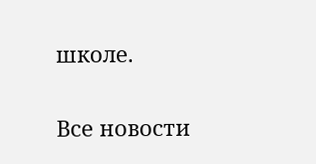школе.

Все новости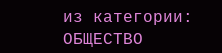из категории: ОБЩЕСТВО